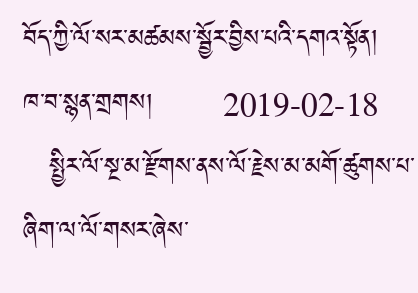བོད་ཀྱི་ལོ་སར་མཚམས་སྦྱོར་བྱིས་པའི་དགའ་སྟོན།
ཁ་བ་སྙན་གྲགས།        2019-02-18
   སྤྱིར་ལོ་སྔ་མ་རྫོགས་ནས་ལོ་རྗེས་མ་མགོ་ཚུགས་པ་ཞིག་ལ་ལོ་གསར་ཞེས་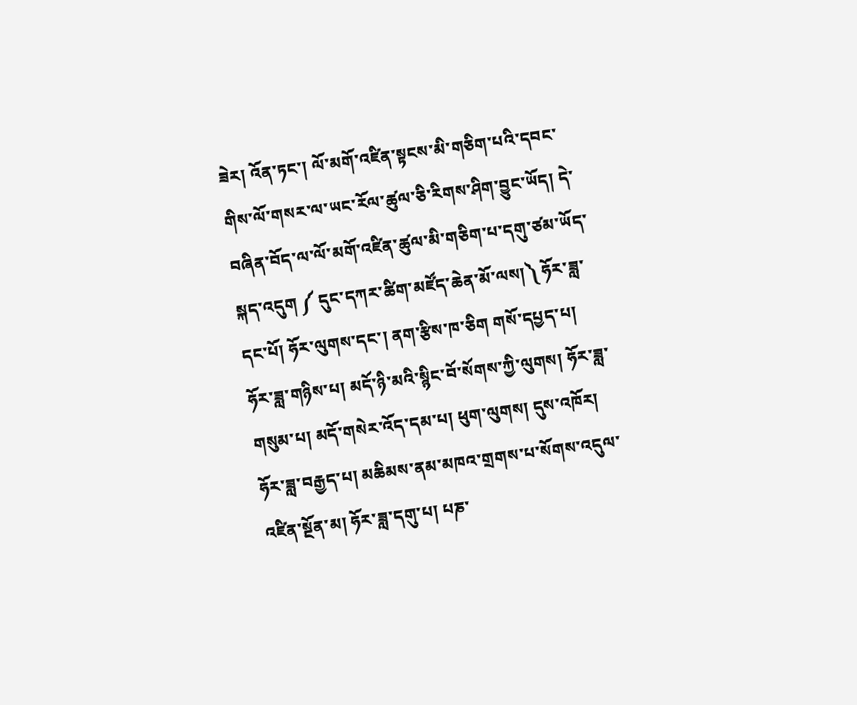ཟེར། འོན་ཏང་། ལོ་མགོ་འཛིན་སྟངས་མི་གཅིག་པའི་དབང་གིས་ལོ་གསར་ལ་ཡང་རོལ་ཚུལ་ཅི་རིགས་ཤིག་བྱུང་ཡོད། དེ་བཞིན་བོད་ལ་ལོ་མགོ་འཛིན་ཚུལ་མི་གཅིག་པ་དགུ་ཙམ་ཡོད་སྐད་འདུག ༼ དུང་དཀར་ཚིག་མཛོད་ཆེན་མོ་ལས།༽ ཧོར་ཟླ་དང་པོ། ཧོར་ལུགས་དང་། ནག་རྩིས་ཁ་ཅིག གསོ་དཔྱད་པ། ཧོར་ཟླ་གཉིས་པ། མདོ་ཉི་མའི་སྙིང་བོ་སོགས་ཀྱི་ལུགས། ཧོར་ཟླ་གསུམ་པ། མདོ་གསེར་འོད་དམ་པ། ཕུག་ལུགས། དུས་འཁོར། ཧོར་ཟླ་བརྒྱད་པ། མཆིམས་ནམ་མཁའ་གྲགས་པ་སོགས་འདུལ་འཛིན་སྔོན་མ། ཧོར་ཟླ་དགུ་པ། པཎ་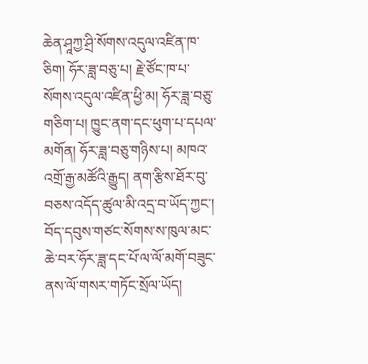ཆེན་ཤཱཀྱ་ཤྲི་སོགས་འདུལ་འཛིན་ཁ་ཅིག། ཧོར་ཟླ་བཅུ་པ། རྗེ་ཙོང་ཁ་པ་སོགས་འདུལ་འཛིན་ཕྱི་མ། ཧོར་ཟླ་བཅུ་གཅིག་པ། ཁྱུང་ནག་དང་ཕུག་པ་དཔལ་མགོན། ཧོར་ཟླ་བཅུ་གཉིས་པ། མཁའ་འགྲོ་རྒྱ་མཚོའི་རྒྱུད། ནག་རྩིས་ཐོར་བུ་བཅས་འདོད་ཚུལ་མི་འདྲ་བ་ཡོད་ཀྱང་། བོད་དབུས་གཙང་སོགས་ས་ཁུལ་མང་ཆེ་བར་ཧོར་ཟླ་དང་པོ་ལ་ལོ་མགོ་བཟུང་ནས་ལོ་གསར་གཏོང་སྲོལ་ཡོད།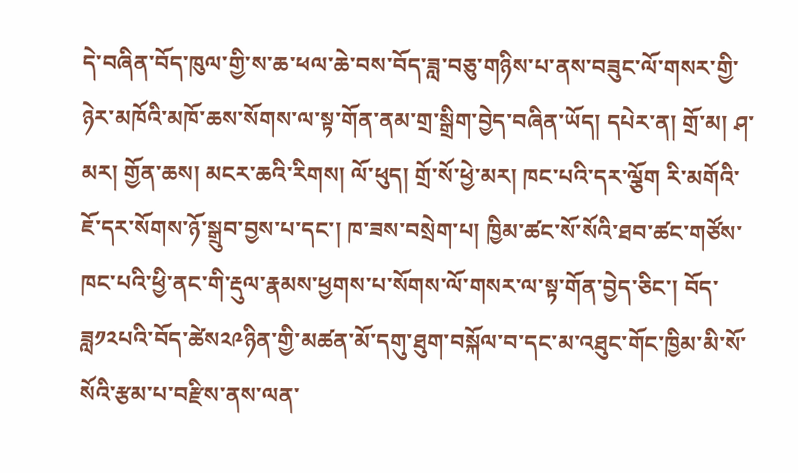དེ་བཞིན་བོད་ཁུལ་གྱི་ས་ཆ་ཕལ་ཆེ་བས་བོད་ཟླ་བཅུ་གཉིས་པ་ནས་བཟུང་ལོ་གསར་གྱི་ཉེར་མཁོའི་མཁོ་ཆས་སོགས་ལ་སྟ་གོན་ནམ་གྲ་སྒྲིག་བྱེད་བཞིན་ཡོད། དཔེར་ན། གྲོ་མ། ཤ་མར། གྱོན་ཆས། མངར་ཆའི་རིགས། ལོ་ཕུད། གྲོ་སོ་ཕྱེ་མར། ཁང་པའི་དར་ལྕོག རི་མགོའི་ཇོ་དར་སོགས་ཉོ་སྒྲུབ་བྱས་པ་དང་། ཁ་ཟས་བསྲེག་པ། ཁྱིམ་ཚང་སོ་སོའི་ཐབ་ཚང་གཙོས་ཁང་པའི་ཕྱི་ནང་གི་རྡུལ་རྣམས་ཕྱགས་པ་སོགས་ལོ་གསར་ལ་སྟ་གོན་བྱེད་ཅིང་། བོད་ཟླ༡༢པའི་བོད་ཚེས༢༩ཉིན་གྱི་མཚན་མོ་དགུ་ཐུག་བསྐོལ་བ་དང་མ་འཐུང་གོང་ཁྱིམ་མི་སོ་སོའི་རྩམ་པ་བརྫིས་ནས་ལན་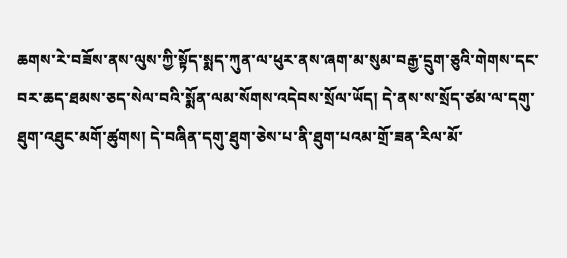ཆགས་རེ་བཟོས་ནས་ལུས་ཀྱི་སྟོད་སྨད་ཀུན་ལ་ཕུར་ནས་ཞག་མ་སུམ་བརྒྱ་དྲུག་ཅུའི་གེགས་དང་བར་ཆད་ཐམས་ཅད་སེལ་བའི་སྨོན་ལམ་སོགས་འདེབས་སྲོལ་ཡོད། དེ་ནས་ས་སྲོད་ཙམ་ལ་དགུ་ཐུག་འཐུང་མགོ་ཚུགས། དེ་བཞིན་དགུ་ཐུག་ཅེས་པ་ནི་ཐུག་པའམ་གྲོ་ཟན་རིལ་མོ་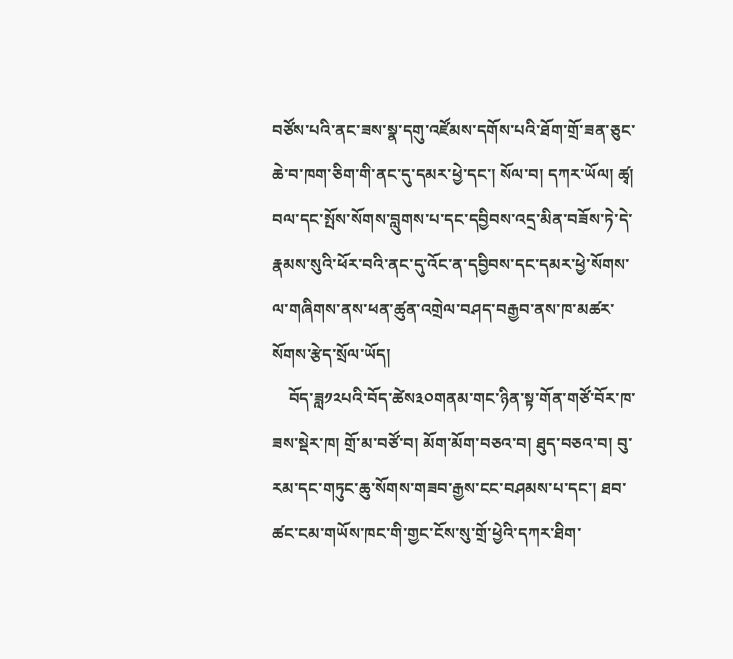བཙོས་པའི་ནང་ཟས་སྣ་དགུ་འཛོམས་དགོས་པའི་ཐོག་གྲོ་ཟན་ཅུང་ཆེ་བ་ཁག་ཅིག་གི་ནང་དུ་དམར་ཕྱེ་དང་། སོལ་བ། དཀར་ཡོལ། ཚྭ། བལ་དང་སྤོས་སོགས་བླུགས་པ་དང་དབྱིབས་འདྲ་མིན་བཟོས་ཏེ་དེ་རྣམས་སུའི་ཕོར་བའི་ནང་དུ་འོང་ན་དབྱིབས་དང་དམར་ཕྱེ་སོགས་ལ་གཞིགས་ནས་ཕན་ཚུན་འགྲེལ་བཤད་བརྒྱབ་ནས་ཁ་མཚར་སོགས་རྩེད་སྲོལ་ཡོད།
    བོད་ཟླ༡༢པའི་བོད་ཚེས༣༠གནམ་གང་ཉིན་སྟ་གོན་གཙོ་བོར་ཁ་ཟས་སྡེར་ཁ། གྲོ་མ་བཙོ་བ། མོག་མོག་བཅའ་བ། ཐུད་བཅའ་བ། བུ་རམ་དང་གཏུང་ཆུ་སོགས་གཟབ་རྒྱས་ངང་བཤམས་པ་དང་། ཐབ་ཚང་ངམ་གཡོས་ཁང་གི་གྱང་ངོས་སུ་གྲོ་ཕྱེའི་དཀར་ཐིག་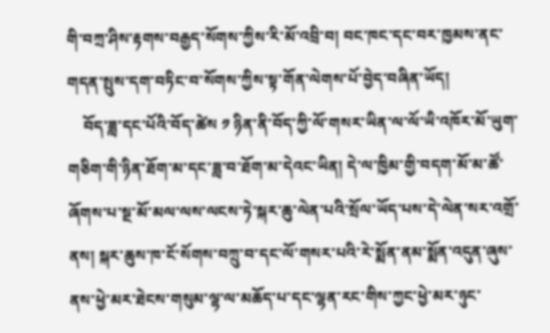གི་བཀྲ་ཤིས་རྟགས་བརྒྱད་སོགས་ཀྱིས་རི་མོ་འབྲི་བ། བང་ཁང་དང་བར་ཁྱམས་ནང་གདན་སྤུས་དག་བཏིང་བ་སོགས་ཀྱིས་སྟ་གོན་ལེགས་པོ་བྱེད་བཞིན་ཡོད།
    བོད་ཟླ་དང་པོའི་བོད་ཚེས ༡ ཉིན་ནི་བོད་ཀྱི་ལོ་གསར་ཡིན་ལ་ལོ་ཡི་འཁོར་མོ་ཡུག་གཅིག་གི་ཉིན་ཐོག་མ་དང་ཟླ་བ་ཐོག་མ་དེའང་ཡིན། དེ་ལ་ཁྱིམ་གྱི་བདག་མོ་མ་ཚོ་ཞོགས་པ་སྔ་མོ་མལ་ལས་ལངས་ཏེ་སྐར་ཆུ་ལེན་པའི་སྲོལ་ཡོད་པས་དེ་ལེན་སར་འགྲོ་ནས། སྐར་ཆུས་ཁ་ངོ་སོགས་བཀྲུ་བ་དང་ལོ་གསར་པའི་རེ་སྨོན་ནམ་སྨོན་འདུན་ཞུས་ནས་ཕྱེ་མར་ཐེངས་གསུམ་ལྷ་ལ་མཆོད་པ་དང་ལྷན་རང་གིས་ཀྱང་ཕྱེ་མར་ཉུང་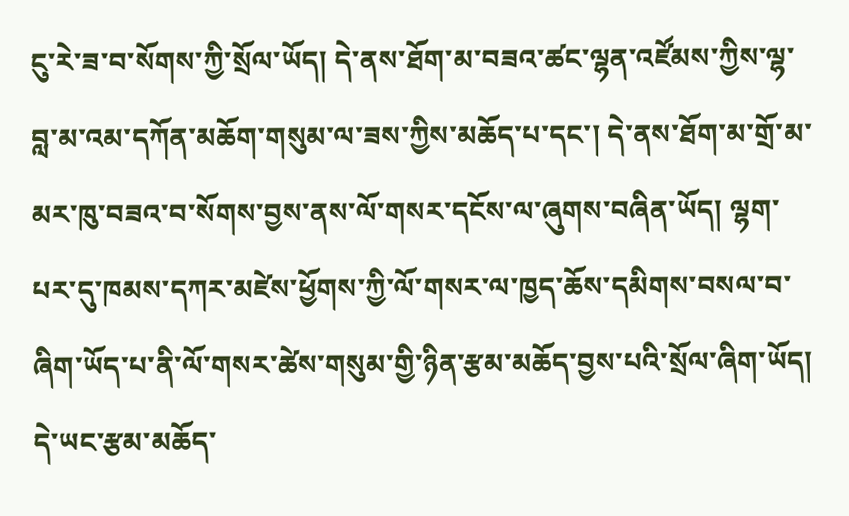ངུ་རེ་ཟ་བ་སོགས་ཀྱི་སྲོལ་ཡོད། དེ་ནས་ཐོག་མ་བཟའ་ཚང་ལྷན་འཛོམས་ཀྱིས་ལྷ་བླ་མ་འམ་དཀོན་མཆོག་གསུམ་ལ་ཟས་ཀྱིས་མཆོད་པ་དང་། དེ་ནས་ཐོག་མ་གྲོ་མ་མར་ཁུ་བཟའ་བ་སོགས་བྱས་ནས་ལོ་གསར་དངོས་ལ་ཞུགས་བཞིན་ཡོད། ལྷག་པར་དུ་ཁམས་དཀར་མཛེས་ཕྱོགས་ཀྱི་ལོ་གསར་ལ་ཁྱད་ཆོས་དམིགས་བསལ་བ་ཞིག་ཡོད་པ་ནི་ལོ་གསར་ཚེས་གསུམ་གྱི་ཉིན་རྩམ་མཆོད་བྱས་པའི་སྲོལ་ཞིག་ཡོད། དེ་ཡང་རྩམ་མཆོད་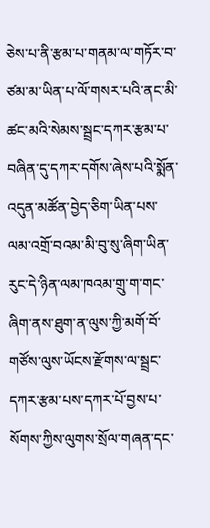ཅེས་པ་ནི་རྩམ་པ་གནམ་ལ་གཏོར་བ་ཙམ་མ་ཡིན་པ་ལོ་གསར་པའི་ནང་མི་ཚང་མའི་སེམས་སྦྲང་དཀར་རྩམ་པ་བཞིན་དུ་དཀར་དགོས་ཞེས་པའི་སྨོན་འདུན་མཚོན་བྱེད་ཅིག་ཡིན་པས་ལམ་འགྲོ་བའམ་མི་བུ་སུ་ཞིག་ཡིན་རུང་དེ་ཉིན་ལམ་ཁའམ་གྲུ་ག་གང་ཞིག་ནས་ཐུག་ན་ལུས་ཀྱི་མགོ་བོ་གཙོས་ལུས་ཡོངས་རྫོགས་ལ་སྦྲང་དཀར་རྩམ་པས་དཀར་པོ་བྱས་པ་སོགས་ཀྱིས་ལུགས་སྲོལ་གཞན་དང་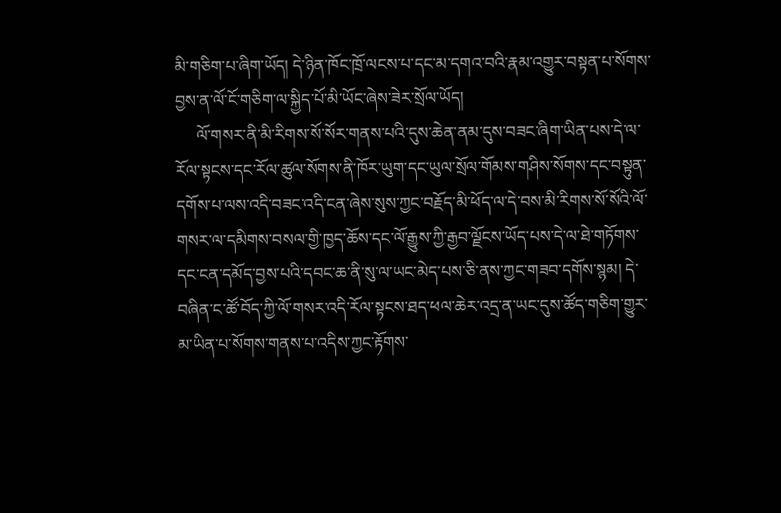མི་གཅིག་པ་ཞིག་ཡོད། དེ་ཉིན་ཁོང་ཁྲོ་ལངས་པ་དང་མ་དགའ་བའི་རྣམ་འགྱུར་བསྟན་པ་སོགས་བྱས་ན་ལོ་ངོ་གཅིག་ལ་སྐྱིད་པོ་མི་ཡོང་ཞེས་ཟེར་སྲོལ་ཡོད།
     ལོ་གསར་ནི་མི་རིགས་སོ་སོར་གནས་པའི་དུས་ཆེན་ནམ་དུས་བཟང་ཞིག་ཡིན་པས་དེ་ལ་རོལ་སྟངས་དང་རོལ་ཚུལ་སོགས་ནི་ཁོར་ཡུག་དང་ཡུལ་སྲོལ་གོམས་གཤིས་སོགས་དང་བསྟུན་དགོས་པ་ལས་འདི་བཟང་འདི་ངན་ཞེས་སུས་ཀྱང་བརྗོད་མི་ཕོད་ལ་དེ་བས་མི་རིགས་སོ་སོའི་ལོ་གསར་ལ་དམིགས་བསལ་གྱི་ཁྱད་ཆོས་དང་ལོ་རྒྱུས་ཀྱི་རྒྱབ་ལྗོངས་ཡོད་པས་དེ་ལ་ཐེ་གཏོགས་དང་ངན་དམོད་བྱས་པའི་དབང་ཆ་ནི་སུ་ལ་ཡང་མེད་པས་ཅི་ནས་ཀྱང་གཟབ་དགོས་སྙམ། དེ་བཞིན་ང་ཚོ་བོད་ཀྱི་ལོ་གསར་འདི་རོལ་སྟངས་ཐད་ཕལ་ཆེར་འདྲ་ན་ཡང་དུས་ཚོད་གཅིག་གྱུར་མ་ཡིན་པ་སོགས་གནས་པ་འདིས་ཀྱང་རྟོགས་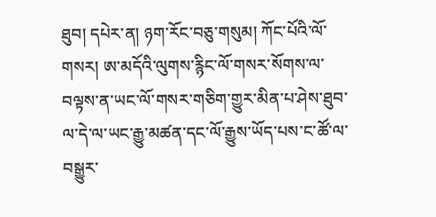ཐུབ། དཔེར་ན། ཉག་རོང་བཅུ་གསུམ། ཀོང་པོའི་ལོ་གསར། ཨ་མདོའི་ལུགས་རྙིང་ལོ་གསར་སོགས་ལ་བལྟས་ན་ཡང་ལོ་གསར་གཅིག་གྱུར་མིན་པ་ཤེས་ཐུབ་ལ་དེ་ལ་ཡང་རྒྱུ་མཚན་དང་ལོ་རྒྱུས་ཡོད་པས་ང་ཚོ་ལ་བསྒྱུར་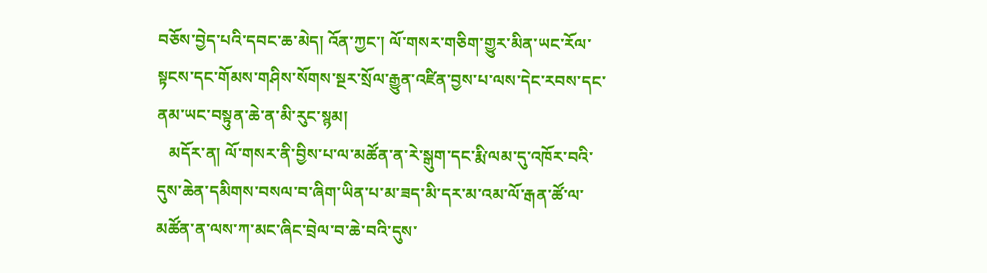བཅོས་བྱེད་པའི་དབང་ཆ་མེད། འོན་ཀྱང་། ལོ་གསར་གཅིག་གྱུར་མིན་ཡང་རོལ་སྟངས་དང་གོམས་གཤིས་སོགས་སྔར་སྲོལ་རྒྱུན་འཛིན་བྱས་པ་ལས་དེང་རབས་དང་ནམ་ཡང་བསྟུན་ཆེ་ན་མི་རུང་སྙམ།
   མདོར་ན། ལོ་གསར་ནི་བྱིས་པ་ལ་མཚོན་ན་རེ་སྒུག་དང་རྨི་ལམ་དུ་འཁོར་བའི་དུས་ཆེན་དམིགས་བསལ་བ་ཞིག་ཡིན་པ་མ་ཟད་མི་དར་མ་འམ་ལོ་རྒན་ཚོ་ལ་མཚོན་ན་ལས་ཀ་མང་ཞིང་བྲེལ་བ་ཆེ་བའི་དུས་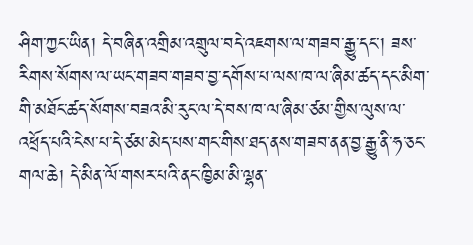ཤིག་ཀྱང་ཡིན། དེ་བཞིན་འགྲིམ་འགྲུལ་བདེ་འཇགས་ལ་གཟབ་རྒྱུ་དང་། ཟས་རིགས་སོགས་ལ་ཡང་གཟབ་གཟབ་བྱ་དགོས་པ་ལས་ཁ་ལ་ཞིམ་ཚད་དང་མིག་གི་མཐོང་ཚད་སོགས་བཟའ་མི་རུང་ལ་དེ་བས་ཁ་ལ་ཞིམ་ཙམ་གྱིས་ལུས་ལ་འཕྲོད་པའི་ངེས་པ་དེ་ཙམ་མེད་པས་གང་གིས་ཐད་ནས་གཟབ་ནན་བྱ་རྒྱུ་ནི་ཧ་ཅང་གལ་ཆེ། དེ་མིན་ལོ་གསར་པའི་ནང་ཁྱིམ་མི་ལྷན་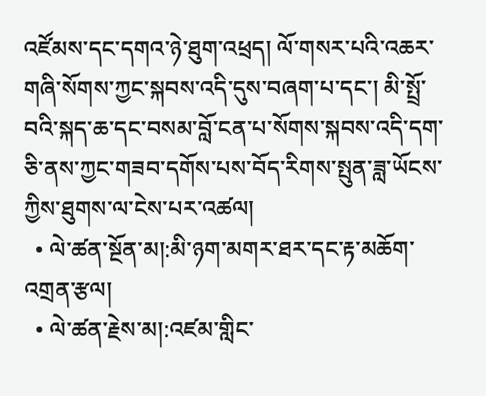འཛོམས་དང་དགའ་ཉེ་ཐུག་འཕྲད། ལོ་གསར་པའི་འཆར་གཞི་སོགས་ཀྱང་སྐབས་འདི་དུས་བཞག་པ་དང་། མི་སྤྲོ་བའི་སྐད་ཆ་དང་བསམ་བློ་ངན་པ་སོགས་སྐབས་འདི་དག་ཅི་ནས་ཀྱང་གཟབ་དགོས་པས་བོད་རིགས་སྤུན་ཟླ་ཡོངས་ཀྱིས་ཐུགས་ལ་ངེས་པར་འཚལ།
  • ལེ་ཚན་སྔོན་མ།:མི་ཉག་མགར་ཐར་དང་རྟ་མཆོག་འགྲན་རྩལ།
  • ལེ་ཚན་རྗེས་མ།:འཛམ་གླིང་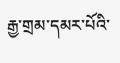རྒྱ་གྲམ་དམར་པོའི་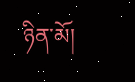ཉིན་མོ།